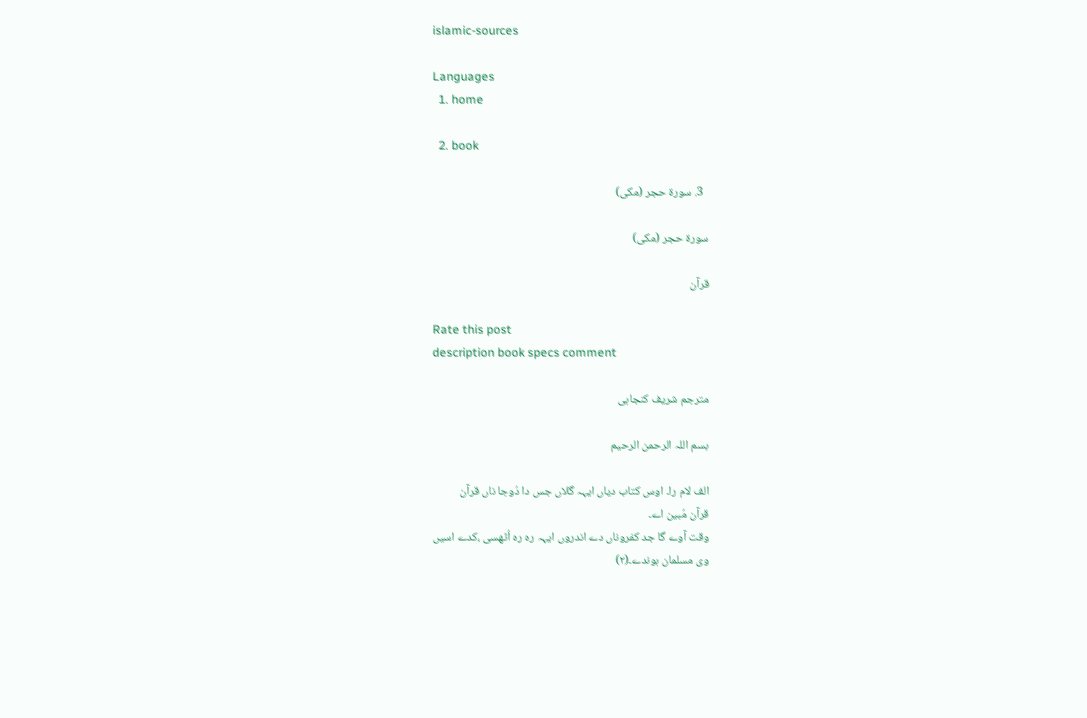islamic-sources

Languages
  1. home

  2. book

  3. سورۃ حجر (مکی)

سورۃ حجر (مکی)

قرآن

Rate this post
description book specs comment

مترجم شریف کنجاہی

بسم اللہ الرحمن الرحیم

الف لام را۔ اوس کتاب دیاں ایہہ گلاں جس دا دُوجا ناں قرآن
قرآن مُبین اے۔
وقت آوے گا جد کفروناں دے اندروں ایہہ رہ رہ اُٹھسی ،کدے اسیں
وی مسلمان ہوندے۔(٢)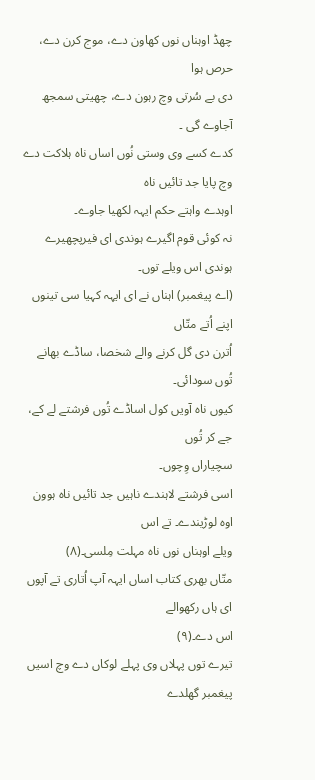چھڈ اوہناں نوں کھاون دے، موج کرن دے، حرص ہوا
دی بے سُرتی وچ رہون دے، چھیتی سمجھ آجاوے گی ۔
کدے کسے وی وستی نُوں اساں ناہ ہلاکت دے وچ پایا جد تائیں ناہ
اوہدے واہتے حکم ایہہ لکھیا جاوے۔
نہ کوئی قوم اگیرے ہوندی ای فیرپچھیرے ہوندی اس ویلے توں۔
(اے پیغمبر) اہناں نے ای ایہہ کہیا سی تینوں اپنے اُتے متّاں
اُترن دی گل کرنے والے شخصا، ساڈے بھانے تُوں سودائی۔
کیوں ناہ آویں کول اساڈے تُوں فرشتے لے کے، جے کر تُوں
سچیاراں وِچوں۔
اسی فرشتے لاہندے ناہیں جد تائیں ناہ ہوون اوہ لوڑیندے۔ تے اس
ویلے اوہناں نوں ناہ مہلت مِلسی۔(٨)
متّاں بھری کتاب اساں ایہہ آپ اُتاری تے آپوں ای ہاں رکھوالے
اس دے۔(٩)
تیرے توں پہلاں وی پہلے لوکاں دے وچ اسیں پیغمبر گھلدے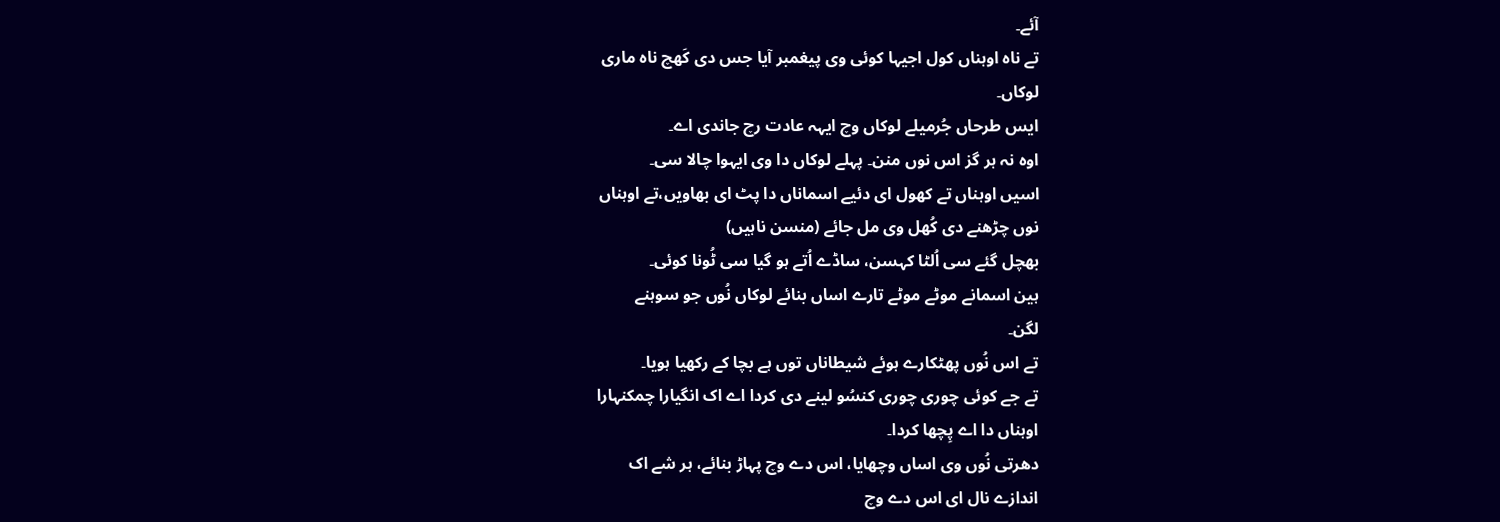آئے۔
تے ناہ اوہناں کول اجیہا کوئی وی پیغمبر آیا جس دی کَھچ ناہ ماری
لوکاں۔
ایس طرحاں جُرمیلے لوکاں وچ ایہہ عادت رچ جاندی اے۔
اوہ نہ ہر گز اس نوں منن۔ پہلے لوکاں دا وی ایہوا چالا سی۔
اسیں اوہناں تے کھول ای دئیے اسماناں دا پٹ ای بھاویں،تے اوہناں
نوں چڑھنے دی کُھل وی مل جائے (منسن ناہیں)
بھچل گئے سی اُلٹا کہسن، ساڈے اُتے ہو گیا سی ٹُونا کوئی۔
ہین اسمانے موٹے موٹے تارے اساں بنائے لوکاں نُوں جو سوہنے
لگن۔
تے اس نُوں پھٹکارے ہوئے شیطاناں توں ہے بچا کے رکھیا ہویا۔
تے جے کوئی چوری چوری کنسُو لینے دی کردا اے اک انگیارا چمکنہارا
اوہناں دا اے پِچھا کردا۔
دھرتی نُوں وی اساں وچھایا، اس دے وچ پہاڑ بنائے، ہر شے اک
اندازے نال ای اس دے وچ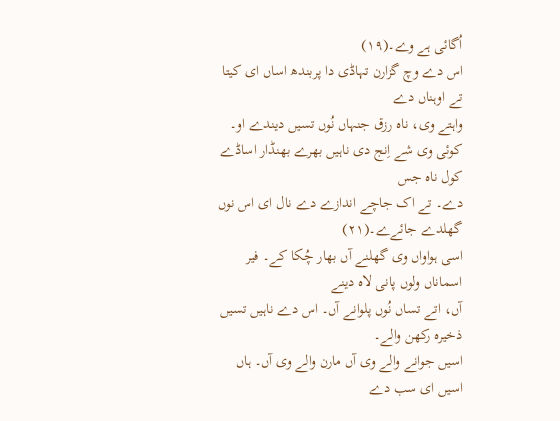اُگائی ہے وے۔(١٩)
اس دے وچ گزارن تہاڈی دا پربندھ اساں ای کیتا تے اوہناں دے
واہتے وی، ناہ رزق جنہاں نُوں تسیں دیندے او۔
کوئی وی شے اِنج دی ناہیں بھرے بھنڈار اساڈے کول ناہ جس
دے۔ تے اک جاچے اندازے دے نال ای اس نوں گھلدے جائےے۔(٢١)
اسی ہواواں وی گھلنے آں بھار چُکا کے۔ فیر اسماناں ولوں پانی لاہ دینے
آں، اتے تساں نُوں پلوانے آں۔ اس دے ناہیں تسیں ذخیرہ رکھن والے۔
اسیں جوانے والے وی آں مارن والے وی آں۔ ہاں اسیں ای سب دے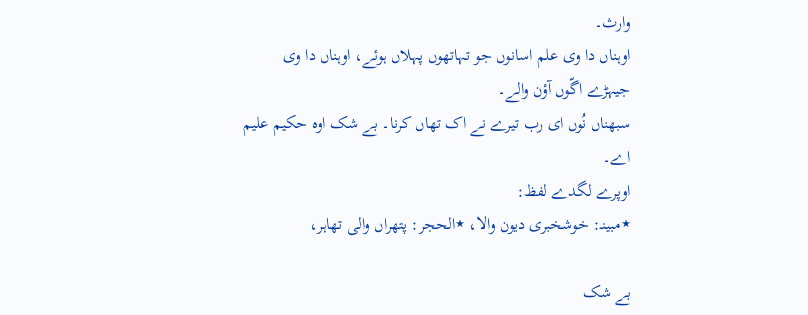وارث۔
اوہناں دا وی علم اسانوں جو تہاتھوں پہلاں ہوئے، اوہناں دا وی
جیہڑے اگّوں آؤن والے۔
سبھناں نُوں ای رب تیرے نے اک تھاں کرنا۔ بے شک اوہ حکیم علیم
اے۔
اوپرے لگدے لفظ:
٭مبینـ: خوشخبری دیون والا، ٭الحجر: پتھراں والی تھاہر،

بے شک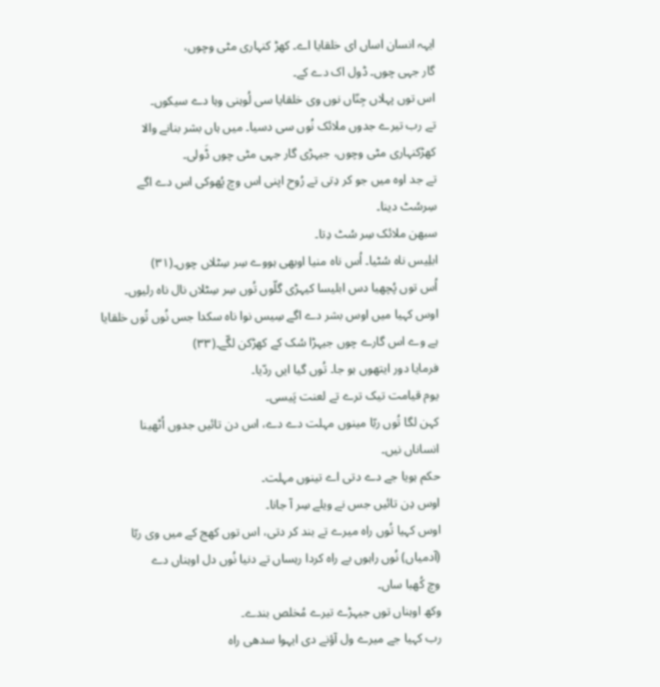ایہہ انسان اساں ای خلقایا اے۔ کھڑ کنہاری مٹی وچوں،
گار جہی چوں۔ ڈول اک دے کے۔
اس توں پہلاں جِنّاں نوں وی خلقایا سی لُوہنی وہا دے سیکوں۔
تے رب تیرے جدوں ملائک نُوں سی دسیا۔ میں ہاں بشر بنانے والا
کھڑکنہاری مٹی وچوں، جیہڑی گار جہی مٹی چوں ڈَولی۔
تے جد اوہ میں جو کر دِتی تے رُوح اپنی اس وچ پُھوکی اس دے اگے
سِرسُٹ دینا۔
سبھن ملائک سِر سُٹ دِتا۔
ابلِیس ناہ سُٹیا۔ اُس ناہ منیا اوبھی ہووے سِر سِٹلاں چوں۔(٣١)
اُس توں پُچھیا دس ابلیسا کیہڑی گلّوں تُوں سِر سِٹلاں نال ناہ رلیوں۔
اوس کہیا میں اوس بشر دے اگے سِیس نوا ناہ سکدا جس نُوں تُوں خلقایا
ہے وے اس گارے چوں جیہڑا سُک کے کھڑکن لگّے۔(٣٣)
فرمایا دور ایتھوں ہو جا۔ تُوں گیا ایں ردّیا۔
یوم قیامت تیک ترے تے لعنت پَیسی۔
کہن لگا تُوں ربّا مینوں مہلت دے دے، اس دن تائیں جدوں اُٹھینا
انساناں نیں۔
حکم ہویا جے دے دتی اے تینوں مہلت۔
اوس دِن تائیں جس نے ویلے سِر آ جانا۔
اوس کہیا تُوں راہ میرے تے بند کر دتی، اس توں کھج کے میں وی ربّا
(آدمیاں) نُوں راہوں بے راہ کردا رہساں تے دنیا نُوں دل اوہناں دے
وچ کُھبا ساں۔
وکھ اوہناں توں جیہڑے تیرے مُخلص بندے۔
رب کہیا جے میرے ول آؤنے دی ایہوا سدھی راہ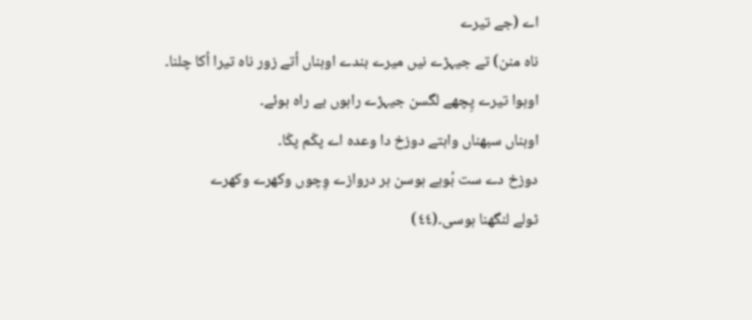اے (جے تیرے
ناہ منن) تے جیہڑے نیں میرے بندے اوہناں اُتے زور ناہ تیرا اُکا چلنا۔
اوہوا تیرے پِچھے لگسن جیہڑے راہوں بے راہ ہوئے۔
اوہناں سبھناں واہتے دوزخ دا وعدہ اے پکّم پکّا۔
دوزخ دے ست بُوہے ہوسن ہر دروازے وِچوں وکھرے وکھرے
ٹولے لنگھنا ہوسی۔(٤٤)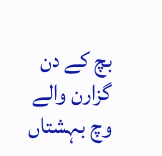بچ کے دن گزارن والے وچ بہشتاں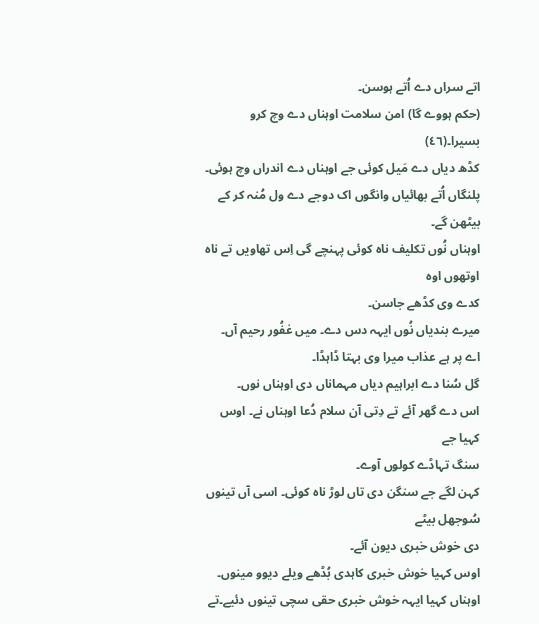اتے سراں دے اُتے ہوسن۔
(حکم ہووے گا) امن سلامت اوہناں دے وچ کرو بسیرا۔(٤٦)
کڈھ دیاں دے مَیل کوئی جے اوہناں دے اندراں وچ ہوئی۔
پلنگاں اُتے بھائیاں وانگوں اک دوجے دے ول مُنہ کر کے بیٹھن گے۔
اوہناں نُوں تکلیف ناہ کوئی پہنچے گی اِس تھاویں تے ناہ اوتھوں اوہ
کدے وی کڈھے جاسن۔
میرے بندیاں نُوں ایہہ دس دے۔ میں غفُور رحیم آں۔
اے پر ہے عذاب میرا وی بہتا ڈاہڈا۔
گل سُنا دے ابراہیم دیاں مہماناں دی اوہناں نوں۔
اس دے گھر آئے تے دِتی آن سلام دُعا اوہناں نے۔ اوس کہیا جے
سنگ تہاڈے کولوں آوے۔
کہن لگے جے سنگن دی تاں لوڑ ناہ کوئی۔ اسی آں تینوں سُوجھل بیٹے
دی خوش خبری دیون آئے۔
اوس کہیا خوش خبری کاہدی بُڈھے ویلے دیوو مینوں۔
اوہناں کہیا ایہہ خوش خبری حقی سچی تینوں دئیے۔تے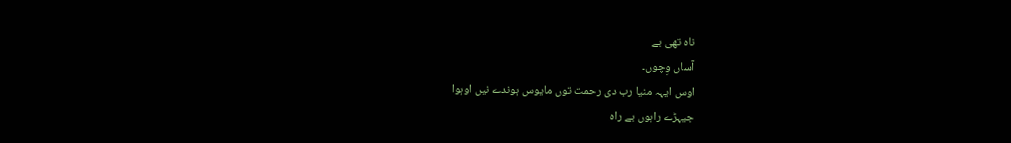ناہ تھی بے
آساں وِچوں۔
اوس ایہہ منیا رب دی رحمت توں مایوس ہوندے نیں اوہوا
جیہڑے راہوں بے راہ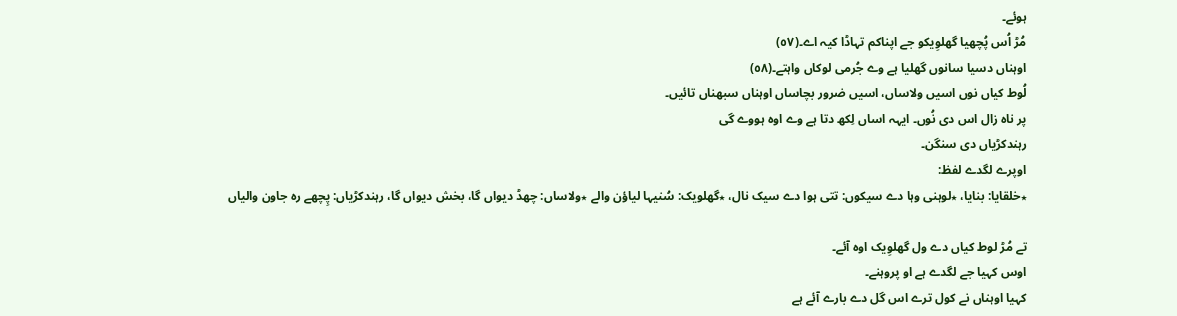ہوئے۔
مُڑ اُس پُچھیا گھلوِیکو جے اپناکم تہاڈا کیہ اے۔(٥٧)
اوہناں دسیا سانوں گھلیا ہے وے جُرمی لوکاں واہتے۔(٥٨)
لُوط کیاں نوں اسیں ولاساں، اسیں ضرور بچاساں اوہناں سبھناں تائیں۔
پر ناہ زال اس دی نُوں۔ ایہہ اساں لِکھ دتا ہے وے اوہ ہووے گی
رہندکڑیاں دی سنگن۔
اوپرے لگدے لفظ:
٭خلقایا: بنایا، ٭لوہنی وہا دے سیکوں: تتی ہوا دے سیک نال، ٭گھلویک: سُنیہا لیاؤن والے ٭ولاساں: چھڈ دیواں گا، بخش دیواں گا، رہندکڑیاں: پِچھے رہ جاون والیاں

تے مُڑ لوط کیاں دے ول گھلوِیک اوہ آئے۔
اوس کہیا جے لگدے ہے او پروہنے۔
کہیا اوہناں نے کول ترے اس گل دے بارے آئے ہے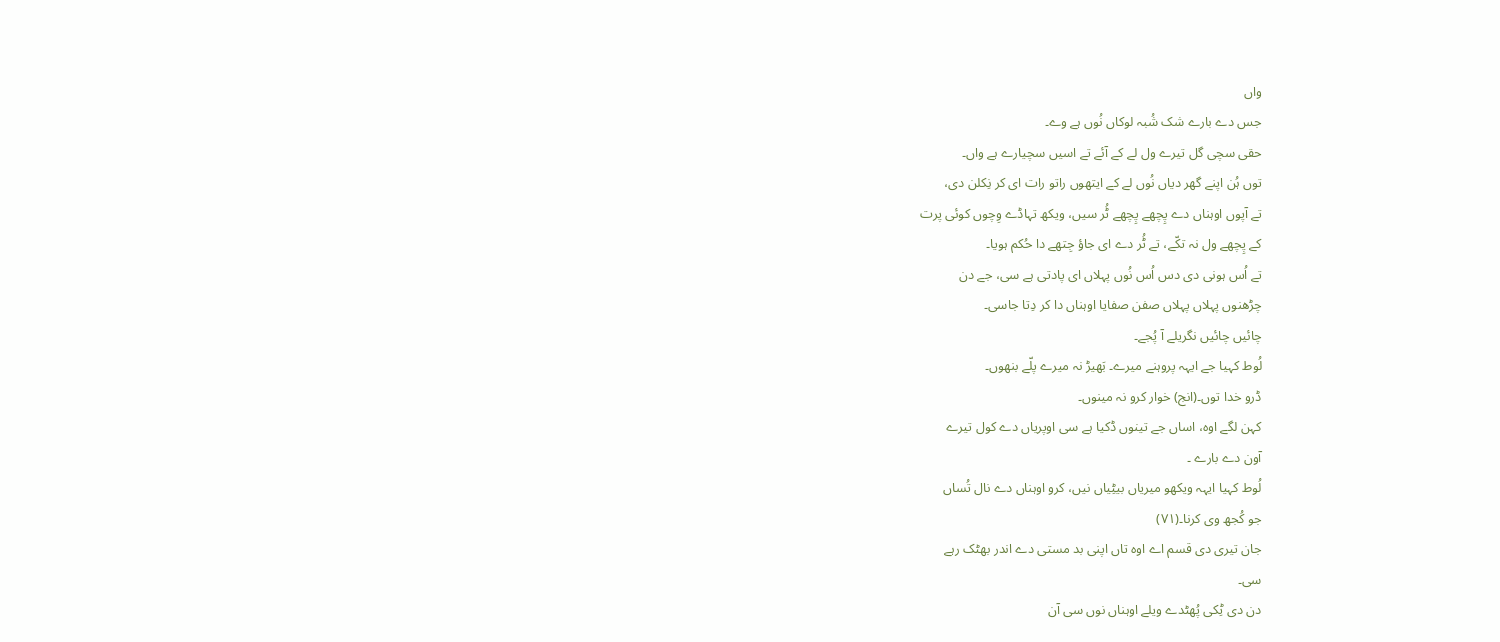واں
جس دے بارے شک شُبہ لوکاں نُوں ہے وے۔
حقی سچی گل تیرے ول لے کے آئے تے اسیں سچیارے ہے واں۔
توں ہُن اپنے گھر دیاں نُوں لے کے ایتھوں راتو رات ای کر نِکلن دی،
تے آپوں اوہناں دے پِچھے پِچھے ٹُر سیں، ویکھ تہاڈے وِچوں کوئی پرت
کے پِچھے ول نہ تکّے، تے ٹُر دے ای جاؤ جِتھے دا حُکم ہویا۔
تے اُس ہونی دی دس اُس نُوں پہلاں ای پادتی ہے سی، جے دن
چڑھنوں پہلاں پہلاں صفن صفایا اوہناں دا کر دِتا جاسی۔
چائیں چائیں نگریلے آ پُجے۔
لُوط کہیا جے ایہہ پروہنے میرے۔ بَھیڑ نہ میرے پلّے بنھوں۔
ڈرو خدا توں۔(انج) خوار کرو نہ مینوں۔
کہن لگے اوہ، اساں جے تینوں ڈکیا ہے سی اوپریاں دے کول تیرے
آون دے بارے ۔
لُوط کہیا ایہہ ویکھو میریاں بیٹِیاں نیں، کرو اوہناں دے نال تُساں
جو کُجھ وی کرنا۔(٧١)
جان تیری دی قسم اے اوہ تاں اپنی بد مستی دے اندر بھٹک رہے
سی۔
دن دی ٹِکی پُھٹدے ویلے اوہناں نوں سی آن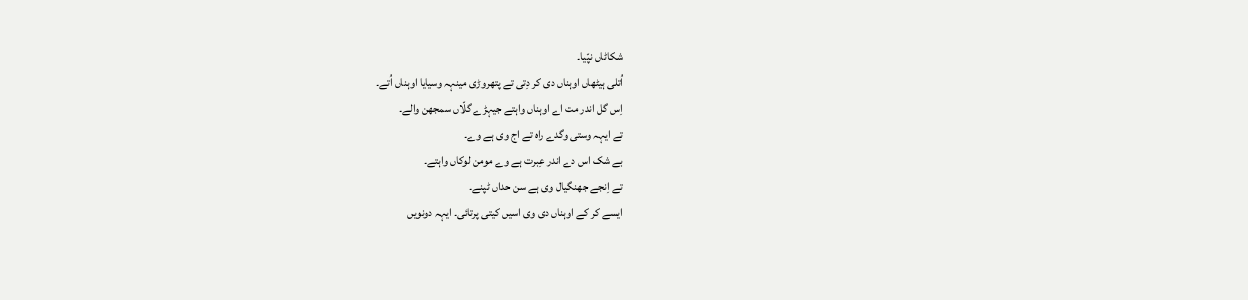شکاٹاں نپّیا۔
اُتلی ہیٹھاں اوہناں دی کر دِتی تے پتھروڑی مینہہ وسیایا اوہناں اُتے۔
اِس گل اندر مت اے اوہناں واہتے جیہڑے گلّاں سمجھن والے۔
تے ایہہ وستی وگدے راہ تے اج وی ہے وے۔
بے شک اس دے اندر عِبرت ہے وے مومن لوکاں واہتے۔
تے اِنجے جھنگیال وی ہے سن حداں ٹپنے۔
ایسے کر کے اوہناں دی وی اسیں کیتی پرتائی۔ ایہہ دونویں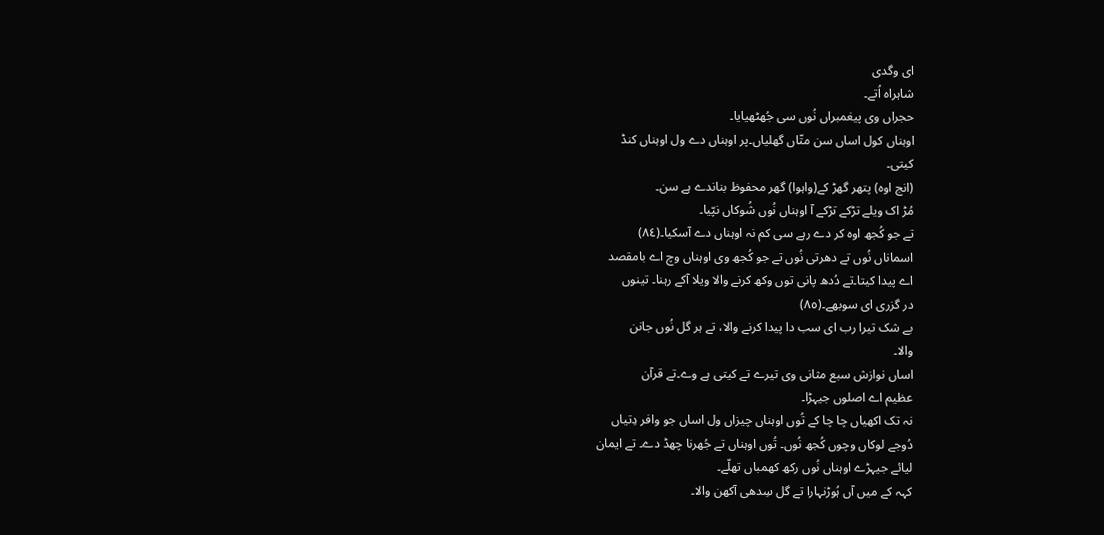ای وگدی
شاہراہ اُتے۔
حجراں وی پیغمبراں نُوں سی جُھٹھیایا۔
اوہناں کول اساں سن متّاں گھلیاں۔پر اوہناں دے ول اوہناں کنڈ
کیتی۔
(انج اوہ) پتھر گھڑ کے(واہوا) گھر محفوظ بناندے ہے سن۔
مُڑ اک ویلے تڑکے تڑکے آ اوہناں نُوں شُوکاں نپّیا۔
تے جو کُجھ اوہ کر دے رہے سی کم نہ اوہناں دے آسکیا۔(٨٤)
اسماناں نُوں تے دھرتی نُوں تے جو کُجھ وی اوہناں وچ اے بامقصد
اے پیدا کیتا۔تے دُدھ پانی توں وکھ کرنے والا ویلا آکے رہنا۔ تینوں
در گزری ای سوبھے۔(٨٥)
بے شک تیرا رب ای سب دا پیدا کرنے والا، تے ہر گل نُوں جانن
والا۔
اساں نوازش سبع مثانی وی تیرے تے کیتی ہے وے۔تے قرآن
عظیم اے اصلوں جیہڑا۔
نہ تک اکھیاں چا چا کے تُوں اوہناں چیزاں ول اساں جو وافر دِتیاں
دُوجے لوکاں وچوں کُجھ نُوں۔ تُوں اوہناں تے جُھرنا چھڈ دے۔ تے ایمان
لیائے جیہڑے اوہناں نُوں رکھ کھمباں تھلّے۔
کہہ کے میں آں ہُوڑنہارا تے گل سِدھی آکھن والا۔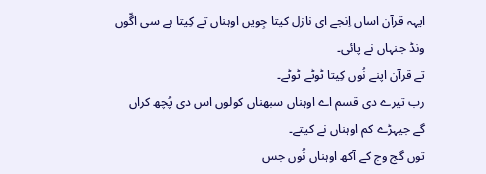ایہہ قرآن اساں اِنجے ای نازل کیتا جِویں اوہناں تے کِیتا ہے سی اگّوں
ونڈ جنہاں نے پائی۔
تے قرآن اپنے نُوں کِیتا ٹوٹے ٹوٹے۔
رب تیرے دی قسم اے اوہناں سبھناں کولوں اس دی پُچھ کراں
گے جیہڑے کم اوہناں نے کیتے۔
توں گج وج کے آکھ اوہناں نُوں جس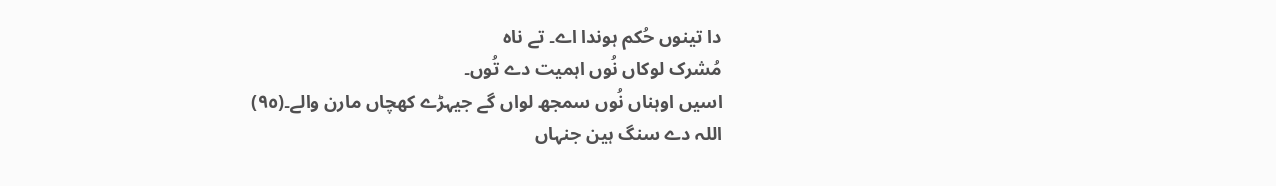دا تینوں حُکم ہوندا اے۔ تے ناہ
مُشرک لوکاں نُوں اہمیت دے تُوں۔
اسیں اوہناں نُوں سمجھ لواں گے جیہڑے کھچاں مارن والے۔(٩٥)
اللہ دے سنگ ہین جنہاں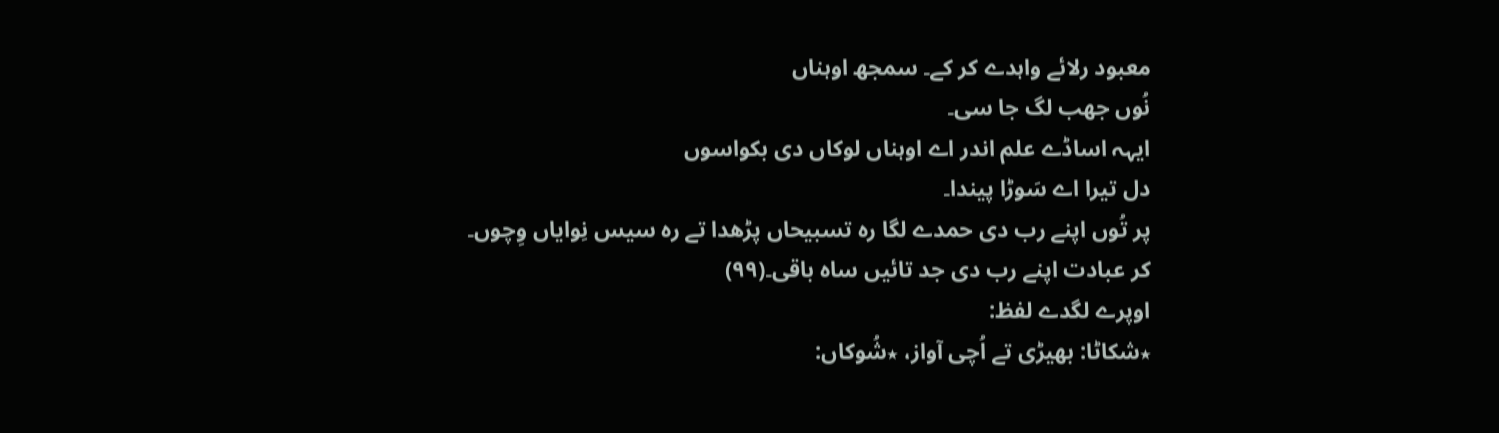معبود رلائے واہدے کر کے۔ سمجھ اوہناں
نُوں جھب لگ جا سی۔
ایہہ اساڈے علم اندر اے اوہناں لوکاں دی بکواسوں
دل تیرا اے سَوڑا پیندا۔
پر تُوں اپنے رب دی حمدے لگا رہ تسبیحاں پڑھدا تے رہ سیس نِوایاں وِچوں۔
کر عبادت اپنے رب دی جد تائیں ساہ باقی۔(٩٩)
اوپرے لگدے لفظ:
٭شکاٹا: بھیڑی تے اُچی آواز، ٭شُوکاں: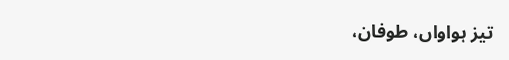تیز ہواواں، طوفان،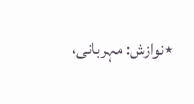٭نوازش: مہربانی،